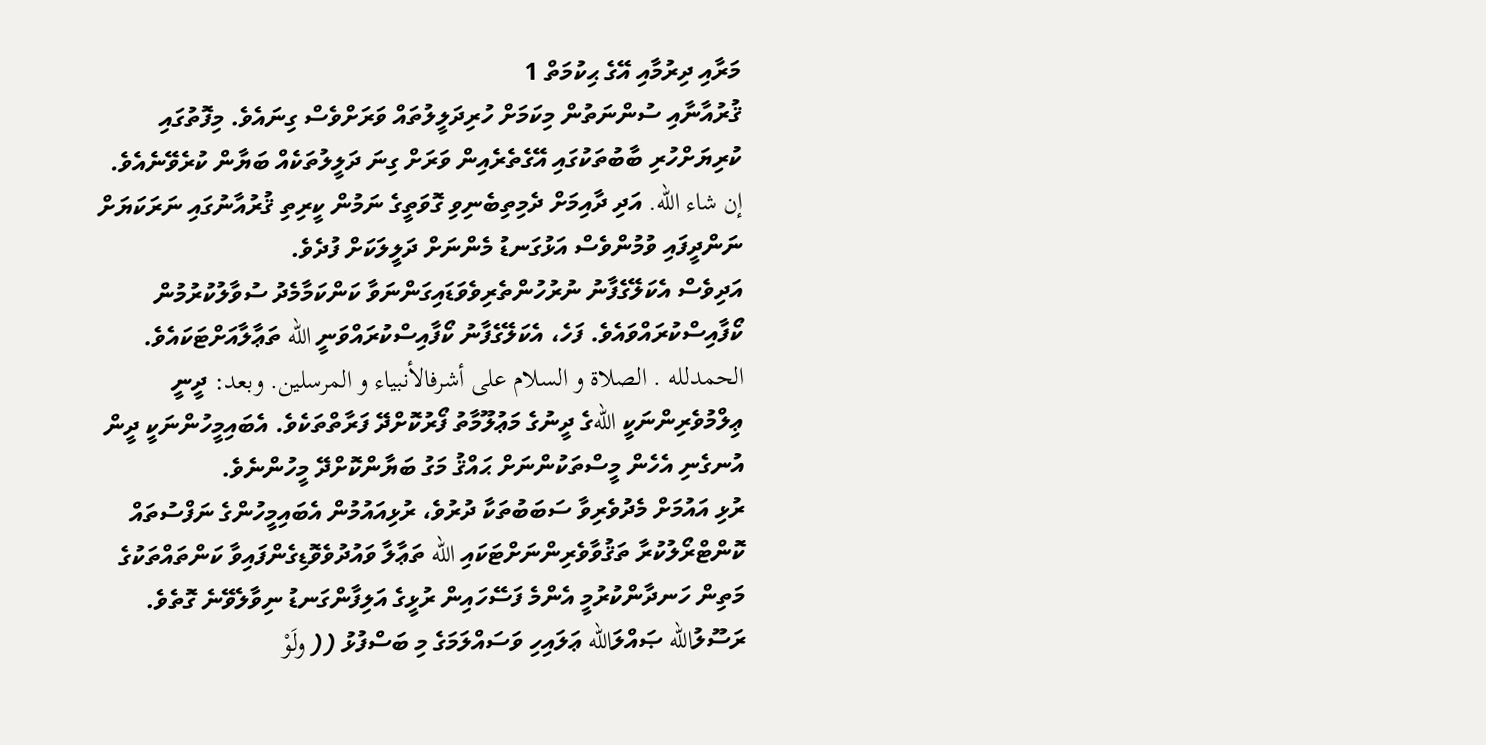މަރާއި ދިރުމާއި އޭގެ ޙިކުމަތް 1
ޤުރުއާނާއި ސުންނަތުން މިކަމަށް ހުރިދަލީލުތައް ވަރަށްވެސް ގިނައެވެ. މިފޮތުގައި ކުރިޔަށްހުރި ބާބުތަކުގައި އޭގެތެރެއިން ވަރަށް ގިނަ ދަލީލުތަކެއް ބަޔާން ކުރެވޭނެއެވެ. إن شاء الله. އަދި ދާއިމަށް ދެމިތިބެނިވި ގޮވަތީގެ ނަމުން ކީރިތި ޤުރުއާނުގައި ނަރަކަޔަށް ނަންދީފައި ވުމުންވެސް އަޅުގަނޑު މެންނަށް ދަލީލަކަށް ފުދެވެ.
އަދިވެސް އެކަލޭގެފާނު ނުރުހުންތެރިވެވަޑައިގަންނަވާ ކަންކަމާމެދު ސުވާލުކުރުމުން ކޯފާއިސްކުރައްވައެވެ. ފަހެ، އެކަލޭގެފާނު ކޯފާއިސްކުރައްވަނީ الله ތަޢާލާއަށްޓަކައެވެ.
الحمدلله . الصلاة و السلام على أشرفالأنبياء و المرسلين. وبعد: ދީނީ ޢިލްމުވެރިންނަކީ اللهގެ ދީނުގެ މަޢުލޫމާތު ފޯރުކޮށްދޭ ފަރާތްތަކެވެ. އެބައިމީހުންނަކީ ދީން އުނގެނި އެހެން މީސްތަކުންނަށް ޙައްޤު މަގު ބަޔާންކޮށްދޭ މީހުންނެވެ.
ރުޅި އައުމަށް މެދުވެރިވާ ސަބަބުތަކާ ދުރުވެ، ރުޅިއައުމުން އެބައިމީހުންގެ ނަފްސުތައް ކޮންޓްރޯލުކުރާ ތަޤުވާވެރިންނަށްޓަކައި الله ތަޢާލާ ވައުދުވެވޮޑިގެންފައިވާ ކަންތައްތަކުގެ މަތިން ހަނދާންކުރުމީ އެންމެ ފަސޭހައިން ރުޅީގެ އަލިފާންގަނޑު ނިވާލެވޭނެ ގޮތެވެ.
ރަސޫލުالله ޞައްލަالله ޢަލައިހި ވަސައްލަމަގެ މި ބަސްފުޅު (( ولَوْ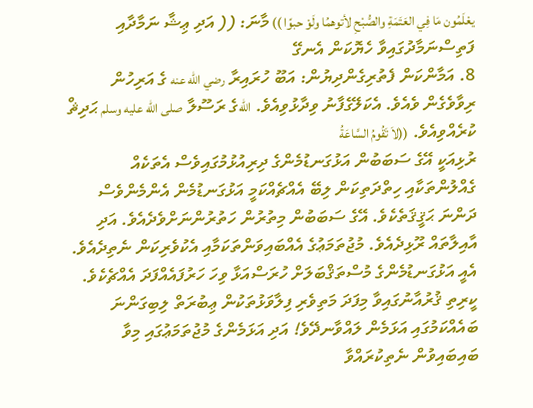يعْلَمُون مَا فِي العَتَمَةِ والصُّبْحِ لأتوهمُا ولَوْ حبوًا )) މާނަ: (( އަދި ޢިޝާ ނަމާދާއި ފަތިސްނަމާދުގައިވާ ހެޔޮކަން އެނގޭ
8. އަމާންކަން ފެތުރިގެންދިޔުން: އަބޫ ހުރައިރާ رضي الله عنه ގެ އަރިހުން ރިވާވެގެން ވެއެވެ. އެކަލޭގެފާނު ވިދާޅުވިއެވެ. اللهގެ ރަސޫލާ صلى الله عليه وسلم ޙަދިޘް ކުރެއްވިއެވެ. ((لاَ تَقُومُ السَّاعَةُ
ރުޅިއަކީ އޭގެ ސަބަބުން އަޅުގަނޑުމެންގެ ދިރިއުޅުމުގައިވެސް އެތަކެއް ގެއްލުންތަކާއި ހިތްދަތިކަން ލިބޭ އެއްޗެއްކަމީ އަޅުގަނޑުމެން އެންމެންވެސް ދަންނަ ޙަޤީޤަތެކެވެ. އޭގެ ސަބަބުން މިތުރުން ހަތުރުންނަށްވެދެއެވެ. އަދި އާއިލާތައް ރޫޅިދެއެވެ. މުޖުތަމަޢުގެ އެއްބައިވަންތަކަމާއި އެކުވެރިކަން ނެތިދެއެވެ. އެއީ އަޅުގަނޑުމެންގެ މުސްތަޤްބަލަށް ހުރަސްއަޅާ ވިހަ ހަރުފައެއްފަދަ އެއްޗެކެވެ.
ކީރިތި ޤުރުއާނުގައިވާ މިފަދަ މަތިވެރި ފިލާވަޅުތަކުން ޢިބުރަތް ލިބިގަންނަ ބައެއްކަމުގައި އަޅަމެން ލައްވާނދޭވެ! އަދި އަޅަމެންގެ މުޖުތަމަޢުގައި މިވާ ބައިބައިވުން ނެތިކުރައްވާ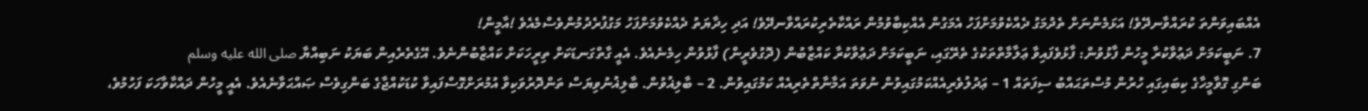އެއްބައިވަންތަ ކުރައްވާނދޭވެ! އަޅަމެންނަށް ތެދުމަގު ދެއްކެވުމަށްފަހު އެމަގުން އެއްކިބާވުމުން ރައްކާތެރިކުރައްވާނދޭވެ! އަދި ހިދާޔަތު ދެއްކެވުމަށްފަހު މަގުފުރެދުމުންވެސްމެއެވެ !އާމީން!
7. ނަބީކަމަށް ދަޢުވާކުރާ މީހުން ފާޅުވުން: ފާޅުވެފައިވާ ޢަލާމާތްތަކުގެ ތެރޭގައި، ނަބީކަމަށް ދަޢުވާކުރާ ކައްޒާބުން (ދޮގުވެރީން) ފާޅުވުން ހިމެނެއެވެ. އެއީ ގާތްގަނޑަކަށް ތިރީހަކަށް ކައްޒާބުންނެވެ. އޭގެތެރެއިން ބަޔަކު ނަބިއްޔާ صلى الله عليه وسلم
ބަންގި ގޮވާމީހާގެ ކިބައިގައި ހުރުން މުސްތަޙައްބު ސިފަތައް 1 – ޢަދުލުވެރިއެއްކަމުގައިވުން ނުވަތަ އަމާނާތްތެރިއެއް ކަމުގައިވުން. 2 – ބާލިޣުވުން. ބާލިޣުނުވިޔަސް ތަންދޮރުވަކިވާ އުމުރަށްގޮސްފައިވާ ކުޑަކުއްޖާގެ ބަންގިވެސް ޞައްޙަވާނެއެވެ. އެއީ މީހުން ދައްކާވާހަކަ ފަހުމުވެ،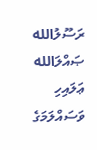ރަސޫލުالله ޞައްލަالله ޢަލައިހި ވަސައްލަމަގެ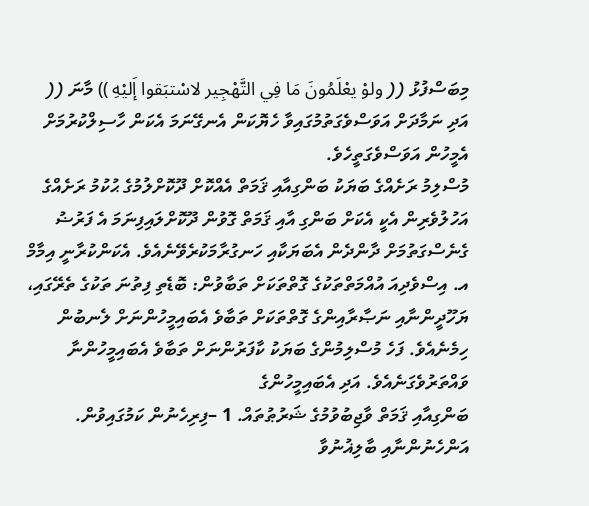މިބަސްފުޅު (( ولوْ يعْلَمُونَ مَا فِي التَّهْجِير لاسْتبَقوا إَليْهِ )) މާނަ (( އަދި ނަމާދަށް އަވަސްވެގަތުމުގައިވާ ހެޔޮކަން އެނގޭނަމަ އެކަން ހާސިލްކުރުމަށް އެމީހުން އަވަސްވެގަތީހެވެ.
މުސްލިމު ރަށެއްގެ ބަޔަކު ބަންގިއާއި ޤަމަތް އެއްކޮށް ދޫކޮށްލުމުގެ ޙުކުމު ރަށެއްގެ އަހުލުވެރިން އެކީ އެކަށް ބަންގި އާއި ޤަމަތް ގޮވުން ދޫކޮށްލައިފިނަމަ އެ ފަރުޟު ގެނެސްގަތުމަށް ދާންދެން އެބަޔަކާއި ހަނގުރާމަކުރެވޭނެއެވެ. އެކަންކުރާނީ އިމާމް
އ. އިސްވެދިއަ އުއްމަތްތަކުގެ ގޮތްތަކަށް ތަބާވުން: ބޮޑެތި ފިތުނަ ތަކުގެ ތެރޭގައި، ޔަހޫދީންނާއި ނަޞާރާއިންގެ ގޮތްތަކަށް ތަބާވެ އެބައިމީހުންނަށް ލެނބުން ހިމެނެއެވެ. ފަހެ މުސްލިމުންގެ ބަޔަކު ކާފަރުންނަށް ތަބާވެ އެބައިމީހުންނާ ވައްތަރުވެގަނެއެވެ. އަދި އެބައިމީހުންގެ
ބަންގިއާއި ޤަމަތް ވާޖިބުވުމުގެ ޝަރުޠުތައް. 1 –ފިރިހެނުން ކަމުގައިވުން. އަންހެނުންނާއި ބާލިޣުނުވާ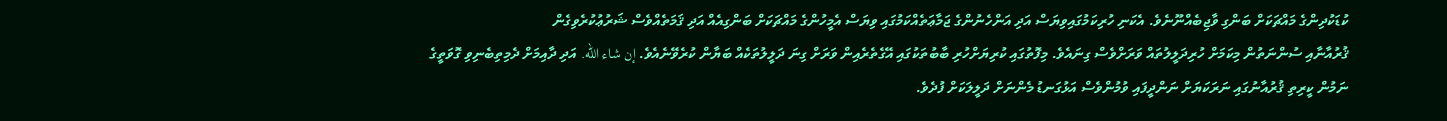ކުޑަކުދިންގެ މައްޗަކަށް ބަންގި ވާޖިބެއްނޫނެވެ. އެކަނި ހުރިކަމުގައިވިޔަސް އަދި އަންހެނުންގެ ޖަމާޢަތެއްކަމުގައި ވިޔަސް އެމީހުންގެ މައްޗަކަށް ބަންގިއެއް އަދި ޤަމަތެއްވެސް ޝަރުޢުކުރެވިގެން
ޤުރުއާނާއި ސުންނަތުން މިކަމަށް ހުރިދަލީލުތައް ވަރަށްވެސް ގިނައެވެ. މިފޮތުގައި ކުރިޔަށްހުރި ބާބުތަކުގައި އޭގެތެރެއިން ވަރަށް ގިނަ ދަލީލުތަކެއް ބަޔާން ކުރެވޭނެއެވެ. إن شاء الله. އަދި ދާއިމަށް ދެމިތިބެނިވި ގޮވަތީގެ ނަމުން ކީރިތި ޤުރުއާނުގައި ނަރަކަޔަށް ނަންދީފައި ވުމުންވެސް އަޅުގަނޑު މެންނަށް ދަލީލަކަށް ފުދެވެ.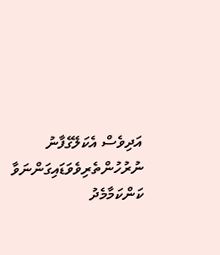އަދިވެސް އެކަލޭގެފާނު ނުރުހުންތެރިވެވަޑައިގަންނަވާ ކަންކަމާމެދު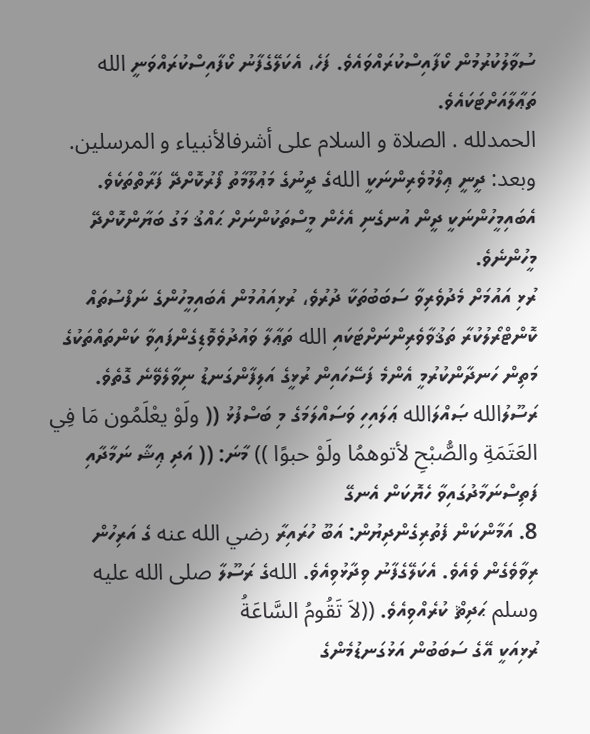ސުވާލުކުރުމުން ކޯފާއިސްކުރައްވައެވެ. ފަހެ، އެކަލޭގެފާނު ކޯފާއިސްކުރައްވަނީ الله ތަޢާލާއަށްޓަކައެވެ.
الحمدلله . الصلاة و السلام على أشرفالأنبياء و المرسلين. وبعد: ދީނީ ޢިލްމުވެރިންނަކީ اللهގެ ދީނުގެ މަޢުލޫމާތު ފޯރުކޮށްދޭ ފަރާތްތަކެވެ. އެބައިމީހުންނަކީ ދީން އުނގެނި އެހެން މީސްތަކުންނަށް ޙައްޤު މަގު ބަޔާންކޮށްދޭ މީހުންނެވެ.
ރުޅި އައުމަށް މެދުވެރިވާ ސަބަބުތަކާ ދުރުވެ، ރުޅިއައުމުން އެބައިމީހުންގެ ނަފްސުތައް ކޮންޓްރޯލުކުރާ ތަޤުވާވެރިންނަށްޓަކައި الله ތަޢާލާ ވައުދުވެވޮޑިގެންފައިވާ ކަންތައްތަކުގެ މަތިން ހަނދާންކުރުމީ އެންމެ ފަސޭހައިން ރުޅީގެ އަލިފާންގަނޑު ނިވާލެވޭނެ ގޮތެވެ.
ރަސޫލުالله ޞައްލަالله ޢަލައިހި ވަސައްލަމަގެ މި ބަސްފުޅު (( ولَوْ يعْلَمُون مَا فِي العَتَمَةِ والصُّبْحِ لأتوهمُا ولَوْ حبوًا )) މާނަ: (( އަދި ޢިޝާ ނަމާދާއި ފަތިސްނަމާދުގައިވާ ހެޔޮކަން އެނގޭ
8. އަމާންކަން ފެތުރިގެންދިޔުން: އަބޫ ހުރައިރާ رضي الله عنه ގެ އަރިހުން ރިވާވެގެން ވެއެވެ. އެކަލޭގެފާނު ވިދާޅުވިއެވެ. اللهގެ ރަސޫލާ صلى الله عليه وسلم ޙަދިޘް ކުރެއްވިއެވެ. ((لاَ تَقُومُ السَّاعَةُ
ރުޅިއަކީ އޭގެ ސަބަބުން އަޅުގަނޑުމެންގެ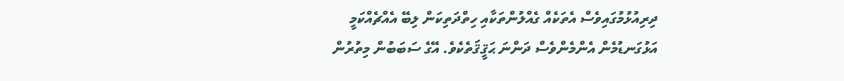ދިރިއުޅުމުގައިވެސް އެތަކެއް ގެއްލުންތަކާއި ހިތްދަތިކަން ލިބޭ އެއްޗެއްކަމީ އަޅުގަނޑުމެން އެންމެންވެސް ދަންނަ ޙަޤީޤަތެކެވެ. އޭގެ ސަބަބުން މިތުރުން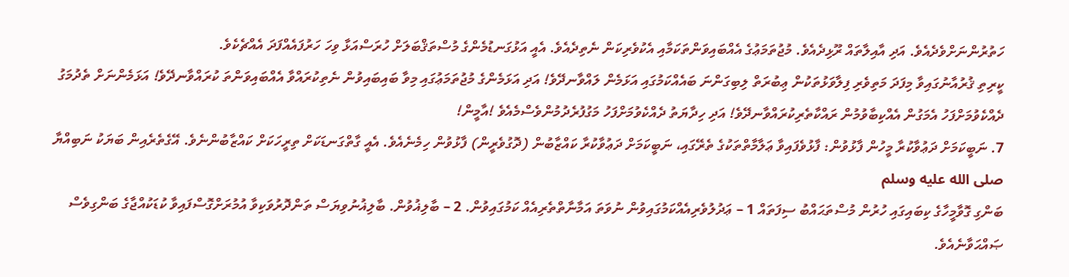ހަތުރުންނަށްވެދެއެވެ. އަދި އާއިލާތައް ރޫޅިދެއެވެ. މުޖުތަމަޢުގެ އެއްބައިވަންތަކަމާއި އެކުވެރިކަން ނެތިދެއެވެ. އެއީ އަޅުގަނޑުމެންގެ މުސްތަޤްބަލަށް ހުރަސްއަޅާ ވިހަ ހަރުފައެއްފަދަ އެއްޗެކެވެ.
ކީރިތި ޤުރުއާނުގައިވާ މިފަދަ މަތިވެރި ފިލާވަޅުތަކުން ޢިބުރަތް ލިބިގަންނަ ބައެއްކަމުގައި އަޅަމެން ލައްވާނދޭވެ! އަދި އަޅަމެންގެ މުޖުތަމަޢުގައި މިވާ ބައިބައިވުން ނެތިކުރައްވާ އެއްބައިވަންތަ ކުރައްވާނދޭވެ! އަޅަމެންނަށް ތެދުމަގު ދެއްކެވުމަށްފަހު އެމަގުން އެއްކިބާވުމުން ރައްކާތެރިކުރައްވާނދޭވެ! އަދި ހިދާޔަތު ދެއްކެވުމަށްފަހު މަގުފުރެދުމުންވެސްމެއެވެ !އާމީން!
7. ނަބީކަމަށް ދަޢުވާކުރާ މީހުން ފާޅުވުން: ފާޅުވެފައިވާ ޢަލާމާތްތަކުގެ ތެރޭގައި، ނަބީކަމަށް ދަޢުވާކުރާ ކައްޒާބުން (ދޮގުވެރީން) ފާޅުވުން ހިމެނެއެވެ. އެއީ ގާތްގަނޑަކަށް ތިރީހަކަށް ކައްޒާބުންނެވެ. އޭގެތެރެއިން ބަޔަކު ނަބިއްޔާ صلى الله عليه وسلم
ބަންގި ގޮވާމީހާގެ ކިބައިގައި ހުރުން މުސްތަޙައްބު ސިފަތައް 1 – ޢަދުލުވެރިއެއްކަމުގައިވުން ނުވަތަ އަމާނާތްތެރިއެއް ކަމުގައިވުން. 2 – ބާލިޣުވުން. ބާލިޣުނުވިޔަސް ތަންދޮރުވަކިވާ އުމުރަށްގޮސްފައިވާ ކުޑަކުއްޖާގެ ބަންގިވެސް ޞައްޙަވާނެއެވެ.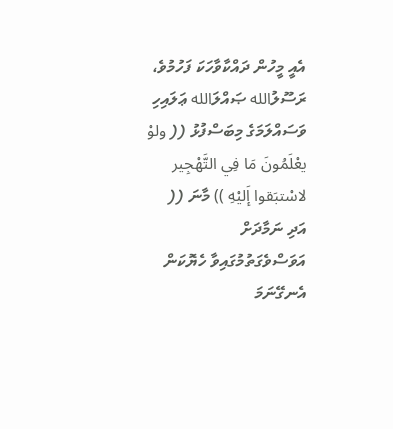އެއީ މީހުން ދައްކާވާހަކަ ފަހުމުވެ،
ރަސޫލުالله ޞައްލަالله ޢަލައިހި ވަސައްލަމަގެ މިބަސްފުޅު (( ولوْ يعْلَمُونَ مَا فِي التَّهْجِير لاسْتبَقوا إَليْهِ )) މާނަ (( އަދި ނަމާދަށް އަވަސްވެގަތުމުގައިވާ ހެޔޮކަން އެނގޭނަމަ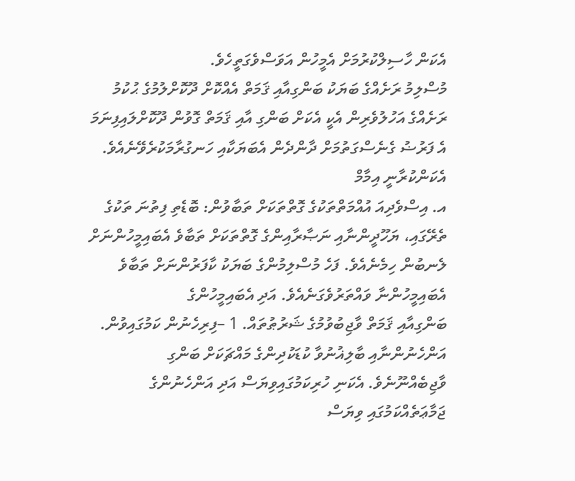އެކަން ހާސިލްކުރުމަށް އެމީހުން އަވަސްވެގަތީހެވެ.
މުސްލިމު ރަށެއްގެ ބަޔަކު ބަންގިއާއި ޤަމަތް އެއްކޮށް ދޫކޮށްލުމުގެ ޙުކުމު ރަށެއްގެ އަހުލުވެރިން އެކީ އެކަށް ބަންގި އާއި ޤަމަތް ގޮވުން ދޫކޮށްލައިފިނަމަ އެ ފަރުޟު ގެނެސްގަތުމަށް ދާންދެން އެބަޔަކާއި ހަނގުރާމަކުރެވޭނެއެވެ. އެކަންކުރާނީ އިމާމް
އ. އިސްވެދިއަ އުއްމަތްތަކުގެ ގޮތްތަކަށް ތަބާވުން: ބޮޑެތި ފިތުނަ ތަކުގެ ތެރޭގައި، ޔަހޫދީންނާއި ނަޞާރާއިންގެ ގޮތްތަކަށް ތަބާވެ އެބައިމީހުންނަށް ލެނބުން ހިމެނެއެވެ. ފަހެ މުސްލިމުންގެ ބަޔަކު ކާފަރުންނަށް ތަބާވެ އެބައިމީހުންނާ ވައްތަރުވެގަނެއެވެ. އަދި އެބައިމީހުންގެ
ބަންގިއާއި ޤަމަތް ވާޖިބުވުމުގެ ޝަރުޠުތައް. 1 –ފިރިހެނުން ކަމުގައިވުން. އަންހެނުންނާއި ބާލިޣުނުވާ ކުޑަކުދިންގެ މައްޗަކަށް ބަންގި ވާޖިބެއްނޫނެވެ. އެކަނި ހުރިކަމުގައިވިޔަސް އަދި އަންހެނުންގެ ޖަމާޢަތެއްކަމުގައި ވިޔަސް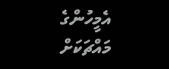އެމީހުންގެ މައްޗަކަށް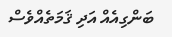ބަންގިއެއް އަދި ޤަމަތެއްވެސް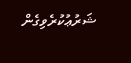ޝަރުޢުކުރެވިގެން